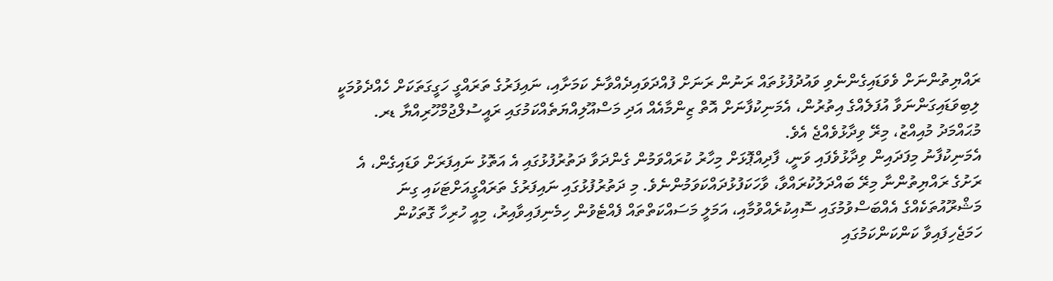ރައްޔިތުންނަށް ވެވަޑައިގެންނެވި ވައުދުފުޅުތައް ރަނުން ރަނަށް ފުއްދަވައިދެއްވާނެ ކަމަށާއި، ނައިފަރުގެ ތަރައްގީ ހަގީގަތަކަށް ހެއްދެވުމަކީ ލިބިވަޑައިގަންނަވާ އުފަލެއްގެ އިތުރުން، އެމަނިކުފާނަށް އޮތް ޒިންމާއެއް އަދި މަސްއޫލިއްޔަތެއްކަމުގައި ރައީސުލްޖުމްހޫރިއްޔާ ޑރ. މުޙައްމަދު މުއިއްޒު، މިރޭ ވިދާޅުވެއްޖެ އެވެ.
އެމަނިކުފާނު މިފަދައިން ވިދާޅުވެފައި ވަނީ، ފާދިއްޕޮޅަށް މިހާރު ކުރައްވަމުން ގެންދަވާ ދަތުރުފުޅުގައި އެ އަތޮޅު ނައިފަރަށް ވަޑައިގެން، އެ ރަށުގެ ރައްޔިތުންނާ މިރޭ ބައްދަލުކުރައްވާ، ވާހަކަފުޅުދައްކަވަމުންނެވެ. މި ދަތުރުފުޅުގައި ނައިފަރުގެ ތަރައްގީއަށްޓަކައި ގިނަ މަޝްރޫއުތަކެއްގެ އެއްބަސްވުމުގައި ސޮއިކުރެއްވުމާއި، އަމަލީ މަސައްކަތްތައް ފެއްޓެވުން ހިމެނިފައިވާއިރު، މިއީ ހުރިހާ ގޮތަކުން ހަމަޖެހިފައިވާ ކަންކަންކަމުގައި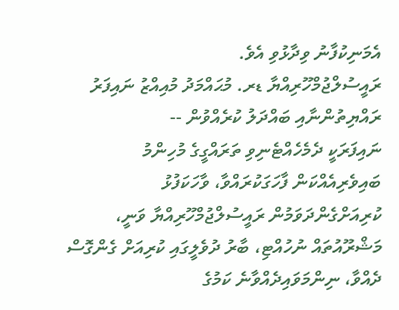އެމަނިކުފާނު ވިދާޅުވި އެވެ.
ރައީސުލްޖުމްހޫރިއްޔާ ޑރ. މުޙައްމަދު މުއިއްޒު ނައިފަރު ރައްޔިތުންނާއި ބައްދަލު ކުރެއްވުން --
ނައިފަރަކީ ދެމެހެއްޓެނިވި ތަރައްގީގެ މުހިންމު ބައިވެރިއެއްކަން ފާހަގަކުރައްވާ، ވާހަކަފުޅު ކުރިއަށްގެންދަވަމުން ރައީސުލްޖުމްހޫރިއްޔާ ވަނީ، މަޝްރޫއުތައް ނުހުއްޓި، ބާރު ދުވެލީގައި ކުރިއަށް ގެންގޮސް ދެއްވާ، ނިންމަވައިދެއްވާނެ ކަމުގެ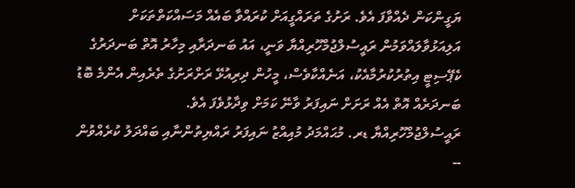ޔަގީންކަން ދެއްވާފަ އެވެ. ރަށުގެ ތަރައްގީއަށް ކުރައްވާ ބައެއް މަސައްކަތްތަކަށް އަލިއަޅުވާލައްވަމުން ރައީސުލްޖުމްހޫރިއްޔާ ވަނީ، އައު ބަނދަރާއި މިހާރު އޮތް ބަނދަރުގެ ކެޕޭސިޓީ އިތުރުކުރުމާއެކު، އަނެއްކާވެސް، މީހުން ދިރިއުޅޭ ރަށްރަށުގެ ތެރެއިން އެންމެ ބޮޑު ބަނދަރެއް އޮތް އެއް ރަށަށް ނައިފަރު ވާނޭ ކަމަށް ވިދާޅުވެފަ އެވެ.
ރައީސުލްޖުމްހޫރިއްޔާ ޑރ. މުޙައްމަދު މުއިއްޒު ނައިފަރު ރައްޔިތުންނާއި ބައްދަލު ކުރެއްވުން --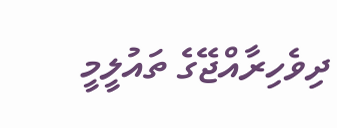ދިވެހިރާއްޖޭގެ ތައުލީމީ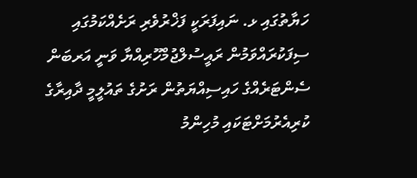ހަޔާތުގައި ޅ. ނައިފަރަކީ ފަޚްރުވެރި ރަށެއްކަމުގައި ސިފަކުރައްވަމުން ރައީސުލްޖުމްހޫރިއްޔާ ވަނީ އަރބަން ސެންޓަރެއްގެ ހައިސިއްޔަތުން ރަށުގެ ތައުލީމީ ދާއިރާގެ ކުރިއެރުމަށްޓަކައި މުހިންމު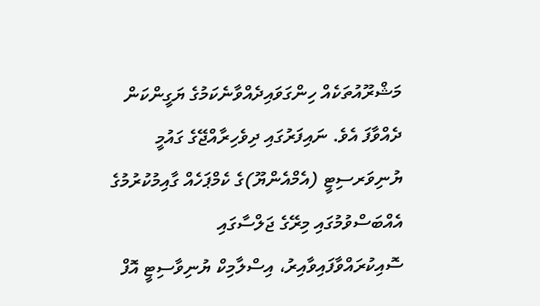މަޝްރޫއުތަކެއް ހިންގަވައިދެއްވާނެކަމުގެ ޔަގީންކަން ދެއްވާފަ އެވެ. ނައިފަރުގައި ދިވެހިރާއްޖޭގެ ގައުމީ ޔުނިވަރސިޓީ (އެމްއެންޔޫ)ގެ ކެމްޕަހެއް ގާއިމުކުރުމުގެ އެއްބަސްވުމުގައި މިރޭގެ ޖަލްސާގައި ސޮއިކުރައްވާފައިވާއިރު، އިސްލާމިކް ޔުނިވާސިޓީ އޮފް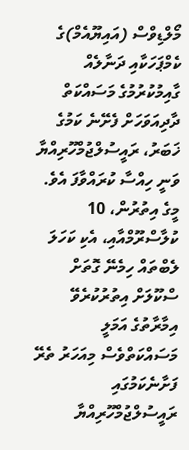މޯލްޑިވްސް (އައިޔޫއެމް)ގެ ކެމްޕަހަކާއި ދަނާލެއް ގާއިމުކުރުމުގެ މަސައްކަތް ދާދިއަވަހަށް ފެށޭނެ ކަމުގެ ޚަބަރު، ރައީސުލްޖުމްހޫރިއްޔާ ވަނީ ހިއްސާ ކުރައްވާފަ އެވެ. މީގެ އިތުރުން، 10 ކުލާސްރޫމްއާއި، އެކި ކަހަލަ ލެބްތައް ހިމެނޭ ގޮތަށް ސްކޫލަށް އިތުރުކުރެވޭ އިމާރާތުގެ އަމަލީ މަސައްކަތްވެސް މިއަހަރު ތެރޭ ފަށާނެކަމުގައި ރައީސުލްޖުމްހޫރިއްޔާ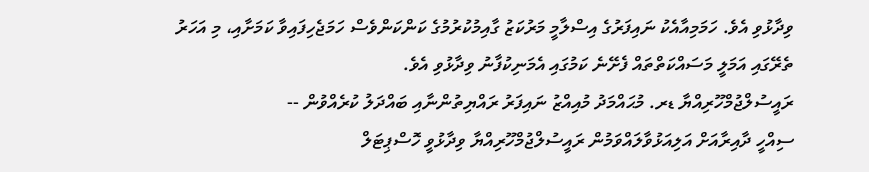ވިދާޅުވި އެވެ. ހަމަމިއާއެކު ނައިފަރުގެ އިސްލާމީ މަރުކަޒު ގާއިމުކުރުމުގެ ކަންކަންވެސް ހަމަޖެހިފައިވާ ކަމަށާއި، މި އަހަރު ތެރޭގައި އަމަލީ މަސައްކަތްތައް ފެށޭނެ ކަމުގައި އެމަނިކުފާނު ވިދާޅުވި އެވެ.
ރައީސުލްޖުމްހޫރިއްޔާ ޑރ. މުޙައްމަދު މުއިއްޒު ނައިފަރު ރައްޔިތުންނާއި ބައްދަލު ކުރެއްވުން --
ސިއްހީ ދާއިރާއަށް އަލިއަޅުވާލައްވަމުން ރައީސުލްޖުމްހޫރިއްޔާ ވިދާޅުވީ ހޮސްޕިޓަލް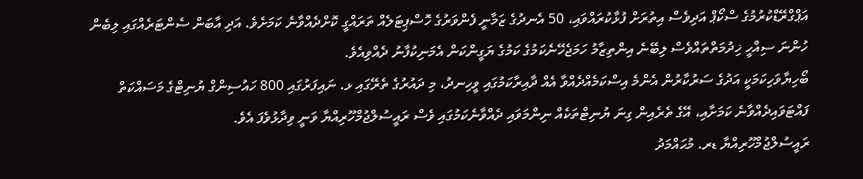އަޕްގްރޭޑްކުރުމުގެ ސްކޯޕް އަދިވެސް އިތުރަށް ފުޅާކުރައްވައި، 50 އެނދުގެ ޒަމާނީ ފެންވަރުގެ ހޮސްޕިޓަލެއް ތަރައްގީ ކޮށްދެއްވާނެ ކަމަށެވެ. އަދި އާބަން ސެންޓަރެއްގައި ލިބެން ހުންނަ ސިއްހީ ޚިދުމަތްތައްވެސް ލިބޭނެ އިންތިޒާމު ހަމަޖެހޭނެކަމުގެ ކަމުގެ ޔަގީންކަން އެމަނިކުފާނު ދެއްވިއެވެ.
ބޯހިޔާވަހިކަމަކީ އަދުގެ ސަރުކާރުން އެންމެ އިސްކަމެއްދެއްވާ އެއް ދާއިރާކަމުގައި ވީހިނދު، މި ދައުރުގެ ތެރޭގައި ޅ. ނައިފަރުގައި 800 ހައުސިންގް ޔުނިޓްގެ މަސައްކަތް ފައްޓަވައިދެއްވާނެ ކަމަށާއި، އޭގެ ތެރެއިން ގިނަ ޔުނިޓްތަކެއް ނިންމަވައި ދެއްވާނެކަމުގައި ވެސް ރައީސުލްޖުމްހޫރިއްޔާ ވަނީ ވިދާޅުވެފަ އެވެ.
ރައީސުލްޖުމްހޫރިއްޔާ ޑރ. މުޙައްމަދު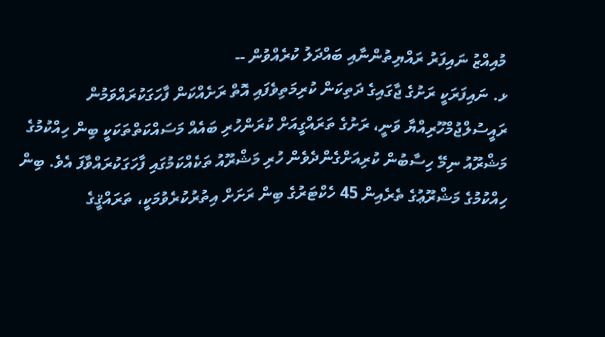މުއިއްޒު ނައިފަރު ރައްޔިތުންނާއި ބައްދަލު ކުރެއްވުން --
ޅ. ނައިފަރަކީ ރަށުގެ ޖާގައިގެ ދަތިކަން ކުރިމަތިވެފައި އޮތް ރަށެއްކަން ފާހަގަކުރައްވަމުން ރައީސުލްޖުމްހޫރިއްޔާ ވަނީ، ރަށުގެ ތަރައްގީއަށް ކުރަންހުރި ބައެއް މަސައްކަތްތަކަކީ ބިން ހިއްކުމުގެ މަޝްރޫއު ނިމޭ ހިސާބުން ކުރިއަށްގެންދެވެން ހުރި މަޝްރޫއު ތަކެއްކަމުގައި ފާހަގަކުރައްވާފަ އެވެ. ބިން ހިއްކުމުގެ މަޝްރޫޢުގެ ތެރެއިން 45 ހެކްޓަރުގެ ބިން ރަށަށް އިތުރުކުރެވުމަކީ، ތަރައްޤީގެ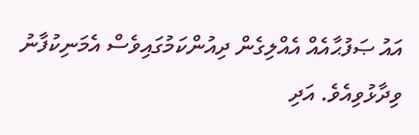އައު ޞަފުޙާއެއް އެއްލިގެން ދިއުންކަމުގައިވެސް އެމަނިކުފާނު ވިދާޅުވިއެވެ. އަދި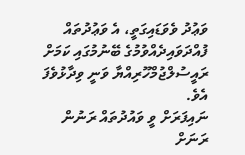ވަޢުދު ވެވަޑައިގަތީ، އެ ވަޢުދުތައް ފުއްދަވައިދެއްވުމުގެ ބޭނުމުގައި ކަމަށް ރައީސުލްޖުމްހޫރިއްޔާ ވަނީ ވިދާޅުވެފަ އެވެ.
ނައިފަރަށް ވީ ވައުދުތައް ރަނުން ރަނަށް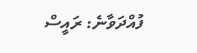ފުއްދަވާނެ: ރައީސް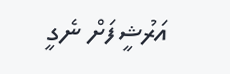އަރުޝީފަށް ނެގީ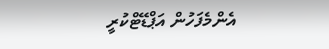އެންމެފަހުން އަޕްޑޭޓްކުރީ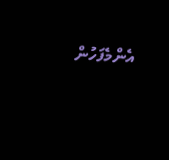އެންމެފަހުން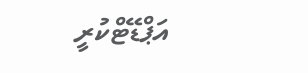އަޕްޑޭޓްކުރީ